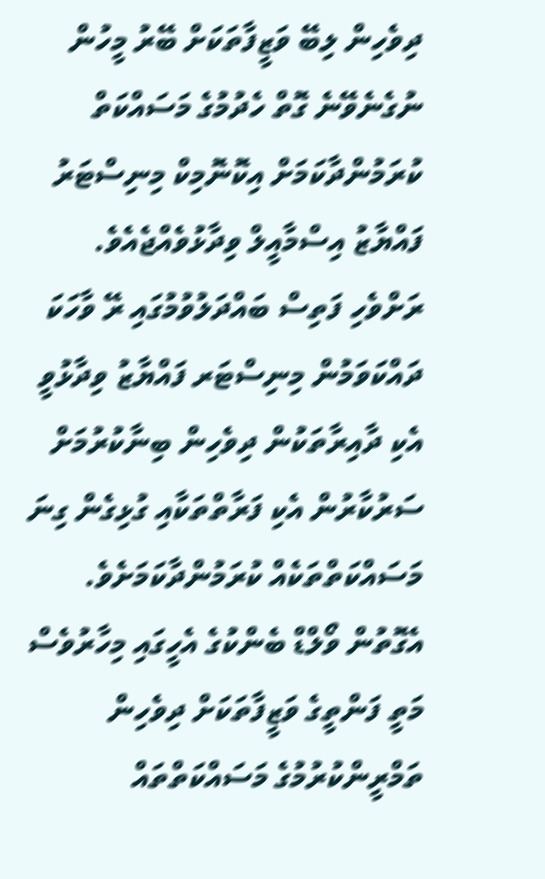ދިވެހިން ލިބޭ ވަޒީފާތަކަށް ބޭރު މީހުން ނުގެނެވޭނެ ގޮތް ހެދުމުގެ މަސައްކަތް ކުރަމުންދާކަމަށް އިކޮނޮމިކް މިނިސްޓަރު ފައްޔާޒު އިސްމާއީލް ވިދާޅުވެއްޖެއެވެ.
ރަށްވެހި ފަތިސް ބައްދަލުވުމުގައި ރޭ ވާހަކަ ދައްކަވަމުން މިނިސްޓަރ ފައްޔާޒު ވިދާޅުވީ އެކި ދާއިރާތަކުން ދިވެހިން ބިނާކުރުމަށް ސަރުކާރުން އެކި ފަރާތްތަކާއި ގުޅިގެން ގިނަ މަސައްކަތްތަކެއް ކުރަމުންދާކަމަށެވެ. އެގޮތުން ވޯލްޑް ބެންކުގެ އެހީގައި މިހާރުވެސް މަތީ ފަންތީގެ ވަޒީފާތަކަށް ދިވެހިން ތަމްރީންކުރުމުގެ މަސައްކަތްތައް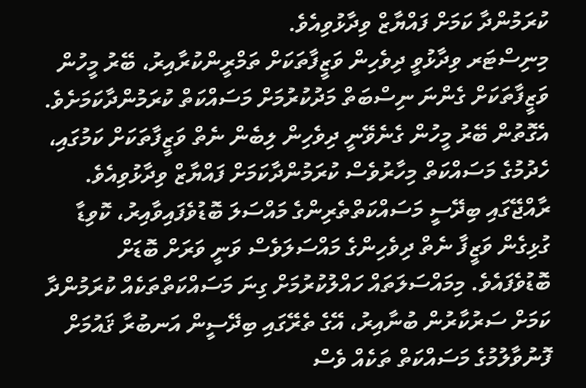ކުރަމުންދާ ކަމަށް ފައްޔާޒް ވިދާޅުވިއެވެ.
މިނިސްޓަރ ވިދާޅުވީ ދިވެހިން ވަޒީފާތަކަށް ތަމްރީންކުރާއިރު، ބޭރު މީހުން ވަޒީފާތަކަށް ގެންނަ ނިސްބަތް މަދުކުރުމަށް މަސައްކަތް ކުރަމުންދާކަމަށެވެ. އެގޮތުން ބޭރު މީހުން ގެނެވޭނީ ދިވެހިން ލިބެން ނެތް ވަޒީފާތަކަށް ކަމުގައި، ހެދުމުގެ މަސައްކަތް މިހާރުވެސް ކުރަމުންދާކަމަށް ފައްޔާޒް ވިދާޅުވިއެވެ.
ރާއްޖޭގައި ބިދޭސީ މަސައްކަތްތެރިންގެ މައްސަލަ ބޮޑުވެފައިވާއިރު، ކޮވިޑާ ގުޅިގެން ވަޒީފާ ނެތް ދިވެހިންގެ މައްސަލަވެސް ވަނީ ވަރަށް ބޮޑަށް ބޮޑުވެފައެވެ. މިމައްސަލަތައް ހައްލުކުރުމަށް ގިނަ މަސައްކަތްތަކެއް ކުރަމުންދާ ކަމަށް ސަރުކާރުން ބުނާއިރު، އޭގެ ތެރޭގައި ބިދޭސީން އަނބުރާ ޤައުމަށް ފޮނުވާލުމުގެ މަސައްކަތް ތަކެއް ވެސް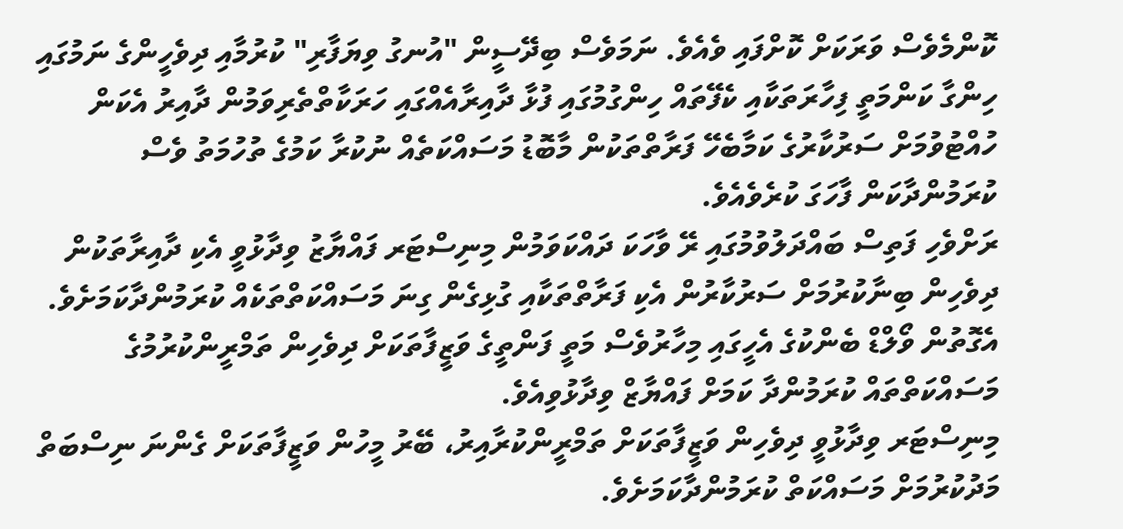ކޮންމެވެސް ވަރަކަށް ކޮށްފައި ވެއެވެ. ނަމަވެސް ބިދޭސީން "އުނގު ވިޔަފާރި" ކުރުމާއި ދިވެހީންގެ ނަމުގައި ހިންގާ ކަންމަތީ ފިހާރަތަކާއި ކެފޭތައް ހިންގުމުގައި ފުޅާ ދާއިރާއެއްގައި ހަރަކާތްތެރިވަމުން ދާއިރު އެކަން ހުއްޓުވުމަށް ސަރުކާރުގެ ކަމާބެހޭ ފަރާތްތަކުން މާބޮޑު މަސައްކަތެއް ނުކުރާ ކަމުގެ ތުހުމަތު ވެސް ކުރަމުންދާކަން ފާހަގަ ކުރެވެއެވެ.
ރަށްވެހި ފަތިސް ބައްދަލުވުމުގައި ރޭ ވާހަކަ ދައްކަވަމުން މިނިސްޓަރ ފައްޔާޒު ވިދާޅުވީ އެކި ދާއިރާތަކުން ދިވެހިން ބިނާކުރުމަށް ސަރުކާރުން އެކި ފަރާތްތަކާއި ގުޅިގެން ގިނަ މަސައްކަތްތަކެއް ކުރަމުންދާކަމަށެވެ. އެގޮތުން ވޯލްޑް ބެންކުގެ އެހީގައި މިހާރުވެސް މަތީ ފަންތީގެ ވަޒީފާތަކަށް ދިވެހިން ތަމްރީންކުރުމުގެ މަސައްކަތްތައް ކުރަމުންދާ ކަމަށް ފައްޔާޒް ވިދާޅުވިއެވެ.
މިނިސްޓަރ ވިދާޅުވީ ދިވެހިން ވަޒީފާތަކަށް ތަމްރީންކުރާއިރު، ބޭރު މީހުން ވަޒީފާތަކަށް ގެންނަ ނިސްބަތް މަދުކުރުމަށް މަސައްކަތް ކުރަމުންދާކަމަށެވެ.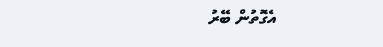އެގޮތުން ބޭރު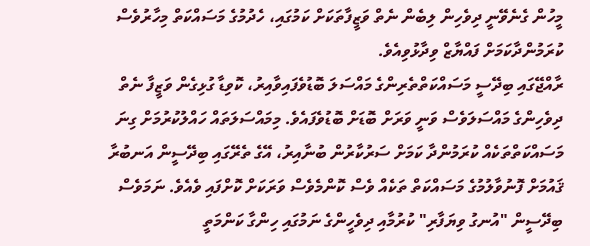މީހުން ގެނެވޭނީ ދިވެހިން ލިބެން ނެތް ވަޒީފާތަކަށް ކަމުގައި، ހެދުމުގެ މަސައްކަތް މިހާރުވެސް ކުރަމުންދާކަމަށް ފައްޔާޒް ވިދާޅުވިއެވެ.
ރާއްޖޭގައި ބިދޭސީ މަސައްކަތްތެރިންގެ މައްސަލަ ބޮޑުވެފައިވާއިރު، ކޮވިޑާ ގުޅިގެން ވަޒީފާ ނެތް ދިވެހިންގެ މައްސަލަވެސް ވަނީ ވަރަށް ބޮޑަށް ބޮޑުވެފައެވެ. މިމައްސަލަތައް ހައްލުކުރުމަށް ގިނަ މަސައްކަތްތަކެއް ކުރަމުންދާ ކަމަށް ސަރުކާރުން ބުނާއިރު، އޭގެ ތެރޭގައި ބިދޭސީން އަނބުރާ ޤައުމަށް ފޮނުވާލުމުގެ މަސައްކަތް ތަކެއް ވެސް ކޮންމެވެސް ވަރަކަށް ކޮށްފައި ވެއެވެ. ނަމަވެސް ބިދޭސީން "އުނގު ވިޔަފާރި" ކުރުމާއި ދިވެހީންގެ ނަމުގައި ހިންގާ ކަންމަތީ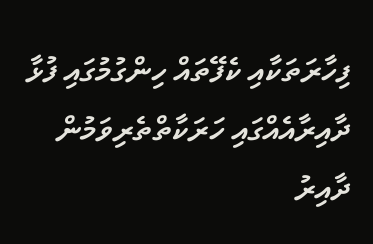ފިހާރަތަކާއި ކެފޭތައް ހިންގުމުގައި ފުޅާ ދާއިރާއެއްގައި ހަރަކާތްތެރިވަމުން ދާއިރު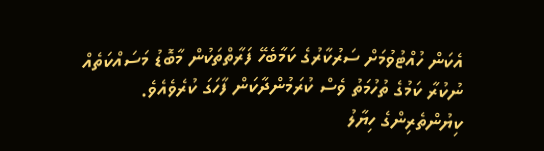އެކަން ހުއްޓުވުމަށް ސަރުކާރުގެ ކަމާބެހޭ ފަރާތްތަކުން މާބޮޑު މަސައްކަތެއް ނުކުރާ ކަމުގެ ތުހުމަތު ވެސް ކުރަމުންދާކަން ފާހަގަ ކުރެވެއެވެ.
ކިޔުންތެރިންގެ ހިޔާލު